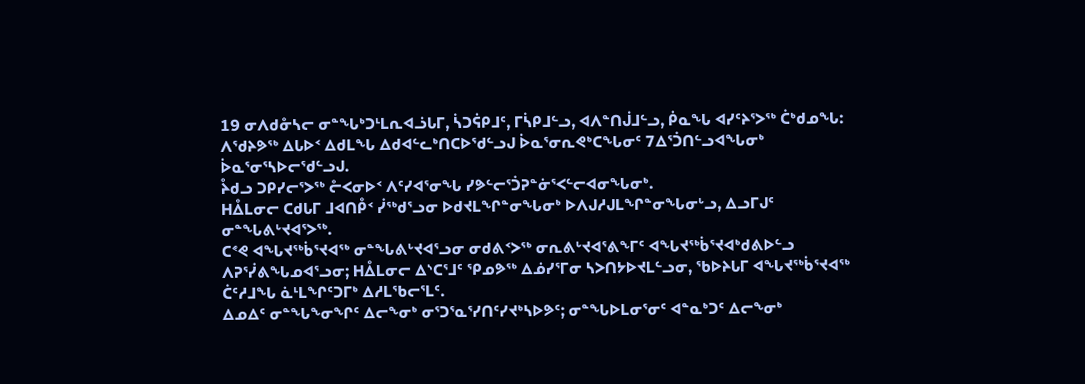19 ᓂᐱᑯᓁᓴᓕ ᓂᓐᖓᒃᑐᒻᒪᕆᐊᓘᒐᒥ, ᓵᑐᕌᑭᒧᑦ, ᒥᓵᑭᒧᓪᓗ, ᐊᐱᓐᑎᒎᒧᓪᓗ, ᑮᓇᖓ ᐊᓯᑦᔨᕐᐳᖅ ᑖᒃᑯᓄᖓ: ᐱᖁᔨᕗᖅ ᐃᒐᐅᑉ ᐃᑯᒪᖓ ᐃᑯᐊᓪᓚᒃᑎᑕᐅᖁᓪᓗᒍ ᐆᓇᕐᓂᕆᕙᒃᑕᖓᓂᑦ 7ᐃᕐᑑᑎᓪᓗᐊᖓᓂᒃ ᐆᓇᕐᓂᕐᓴᐅᓕᖁᓪᓗᒍ.
ᔧᑯᓗ ᑐᑭᓯᓕᕐᐳᖅ ᓔᐸᓂᐅᑉ ᐱᑦᓯᐊᕐᓂᖓ ᓯᕗᓪᓕᕐᑑᕈᓐᓃᕐᐸᓪᓕᐊᓂᖓᓂᒃ.
ᕼᐂᒪᓂᓕ ᑕᑯᒐᒥ ᒧᐊᑎᑬᑉ ᓰᖅᑯᕐᓗᓂ ᐅᑯᔪᒪᖏᓐᓂᖓᓂᒃ ᐅᐱᒍᓱᒍᒪᖏᓐᓂᖓᓂᒡᓗ, ᐃᓗᒥᒍᑦ ᓂᓐᖓᕕᒡᔪᐊᕐᐳᖅ.
ᑕᕝᕙ ᐊᖓᔪᖅᑳᕐᔪᐊᖅ ᓂᓐᖓᕕᒡᔪᐊᕐᓗᓂ ᓂᑯᕕᑉᐳᖅ ᓂᕆᕕᒡᔪᐊᕐᕕᖕᒥᑦ ᐊᖓᔪᖅᑳᕐᔪᐊᒃᑯᕕᐅᓪᓗ ᐱᕈᕐᓰᕕᖓᓄᐊᕐᓗᓂ; ᕼᐂᒪᓂᓕ ᐃᔅᑕᕐᒧᑦ ᕿᓄᕗᖅ ᐃᓅᓯᕐᒥᓂ ᓴᐳᑎᔭᐅᔪᒪᓪᓗᓂ, ᖃᐅᔨᒐᒥ ᐊᖓᔪᖅᑳᕐᔪᐊᖅ ᑖᑦᓱᒧᖓ ᓈᒻᒪᖏᑦᑐᒥᒃ ᐃᓱᒪᖃᓕᕐᒪᑦ.
ᐃᓄᐃᑦ ᓂᓐᖓᖕᓂᖏᑦ ᐃᓕᖕᓂᒃ ᓂᕐᑐᕐᓇᕐᓯᑎᑦᓯᔪᒃᓴᐅᕗᑦ; ᓂᓐᖓᐅᒪᓂᕐᓂᑦ ᐊᓐᓇᒃᑐᑦ ᐃᓕᖕᓂᒃ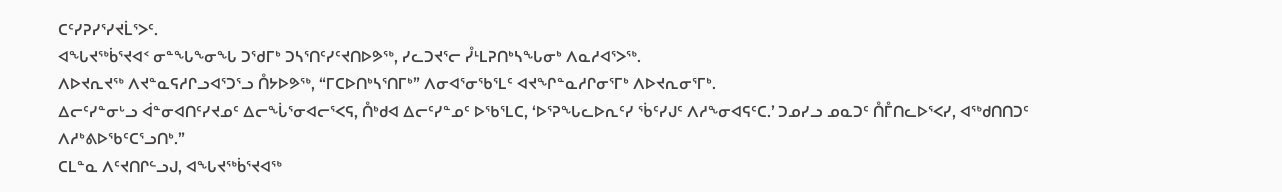ᑕᑦᓯᕈᓯᕐᓯᔪᒫᕐᐳᑦ.
ᐊᖓᔪᖅᑳᕐᔪᐊᑉ ᓂᓐᖓᖕᓂᖓ ᑐᖁᒥᒃ ᑐᓴᕐᑎᑦᓯᑦᔪᑎᐅᕗᖅ, ᓯᓚᑐᔪᕐᓕ ᓮᒻᒪᕈᑎᒃᓴᖓᓂᒃ ᐱᓇᓱᐊᕐᐳᖅ.
ᐱᐅᔪᕆᔪᖅ ᐱᔪᓐᓇᕋᓱᒋᓗᐊᕐᑐᕐᓗ ᑍᔭᐅᕗᖅ, “ᒥᑕᐅᑎᒃᓴᕐᑎᒥᒃ” ᐱᓂᐊᕐᓂᖃᕐᒪᑦ ᐊᔪᖏᓐᓇᓱᒋᓂᕐᒥᒃ ᐱᐅᔪᕆᓂᕐᒥᒃ.
ᐃᓕᑦᓯᓐᓂᒡᓗ ᐋᓐᓂᐊᑎᑦᓯᔪᓄᑦ ᐃᓕᖔᕐᓂᐊᓕᕐᐸᕋ, ᑍᒃᑯᐊ ᐃᓕᑦᓯᓐᓄᑦ ᐅᖃᕐᒪᑕ, ‘ᐅᕐᕈᖓᓚᐅᕆᑦᓯ ᖄᑦᓯᒍᑦ ᐱᓱᖕᓂᐊᕋᑦᑕ.’ ᑐᓄᓯᓗ ᓄᓇᑐᑦ ᑍᒤᑎᓚᐅᕐᐸᓯ, ᐊᖅᑯᑎᑎᑐᑦ ᐱᓱᒃᕕᐅᖃᑦᑕᕐᓗᑎᒃ.”
ᑕᒪᓐᓇ ᐱᑦᔪᑎᒋᓪᓗᒍ, ᐊᖓᔪᖅᑳᕐᔪᐊᖅ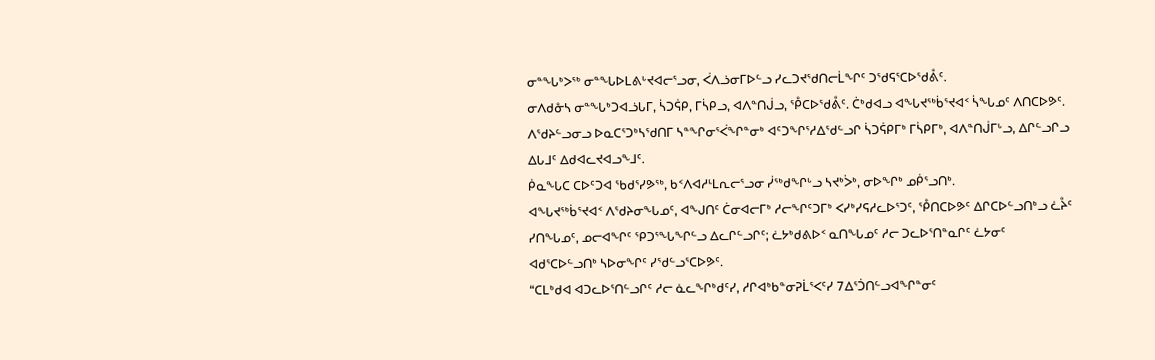ᓂᓐᖓᒃᐳᖅ ᓂᓐᖓᐅᒪᕕᒡᔪᐊᓕᕐᓗᓂ, ᐹᐱᓘᓂᒥᐅᓪᓗ ᓯᓚᑐᔪᖁᑎᓕᒫᖏᑦ ᑐᖁᕋᕐᑕᐅᖁᕔᑦ.
ᓂᐱᑯᓁᓴ ᓂᓐᖓᒃᑐᐊᓘᒐᒥ, ᓵᑐᕌᑭ, ᒥᓵᑭᓗ, ᐊᐱᓐᑎᒎᓗ, ᕾᑕᐅᖁᕔᑦ. ᑖᒃᑯᐊᓗ ᐊᖓᔪᖅᑳᕐᔪᐊᑉ ᓵᖓᓄᑦ ᐱᑎᑕᐅᕗᑦ.
ᐱᖁᔨᓪᓗᓂᓗ ᐅᓇᑕᕐᑐᒃᓴᖁᑎᒥ ᓴᓐᖏᓂᕐᐹᖏᓐᓂᒃ ᐊᑦᑐᖏᕐᓱᐃᖁᓪᓗᒋ ᓵᑐᕌᑭᒥᒃ ᒥᓵᑭᒥᒃ, ᐊᐱᓐᑎᒎᒥᒡᓗ, ᐃᒋᓪᓗᒋᓗ ᐃᒐᒧᑦ ᐃᑯᐊᓚᔪᐊᓗᖕᒧᑦ.
ᑮᓇᖓᑕ ᑕᐅᑦᑐᐊ ᖃᑯᕐᓯᕗᖅ, ᑲᑉᐱᐊᓱᒻᒪᕆᓕᕐᓗᓂ ᓰᖅᑯᖏᒡᓗ ᓴᔪᒃᐴᒃ, ᓂᐅᖏᒃ ᓄᑮᕐᓗᑎᒃ.
ᐊᖓᔪᖅᑳᕐᔪᐊᑉ ᐱᖁᔨᓂᖓᓄᑦ, ᐊᖑᑎᑦ ᑖᓂᐊᓕᒥᒃ ᓱᓕᖏᑦᑐᒥᒃ ᐸᓯᒃᓯᕋᓱᓚᐅᕐᑐᑦ, ᕾᑎᑕᐅᕗᑦ ᐃᒋᑕᐅᓪᓗᑎᒃᓗ ᓛᔧᑦ ᓯᑎᖓᓄᑦ, ᓄᓕᐊᖏᑦ ᕿᑐᕐᖓᖏᓪᓗ ᐃᓚᒋᓪᓗᒋᑦ; ᓛᔭᒃᑯᕕᐅᑉ ᓇᑎᖓᓄᑦ ᓱᓕ ᑐᓚᐅᕐᑎᓐᓇᒋᑦ ᓛᔭᓂᑦ ᐊᑯᕐᑕᐅᓪᓗᑎᒃ ᓴᐅᓂᖏᑦ ᓯᖁᓪᓗᕐᑕᐅᕗᑦ.
“ᑕᒪᒃᑯᐊ ᐊᑐᓚᐅᕐᑎᓪᓗᒋᑦ ᓱᓕ ᓈᓚᖏᒃᑯᑦᓯ, ᓱᒋᐊᒃᑲᓐᓂᕈᒫᕐᐸᑦᓯ 7ᐃᕐᑑᑎᓪᓗᐊᖏᓐᓂᑦ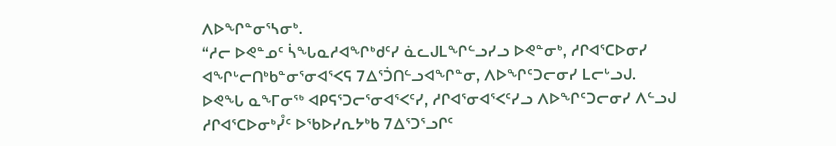ᐱᐅᖏᓐᓂᕐᓴᓂᒃ.
“ᓱᓕ ᐅᕙᓐᓄᑦ ᓵᖓᓇᓱᐊᖏᒃᑯᑦᓯ ᓈᓚᒍᒪᖏᓪᓗᓯᓗ ᐅᕙᓐᓂᒃ, ᓱᒋᐊᕐᑕᐅᓂᓯ ᐊᖏᒡᓕᑎᒃᑲᓐᓂᕐᓂᐊᕐᐸᕋ 7ᐃᕐᑑᑎᓪᓗᐊᖏᓐᓂ, ᐱᐅᖏᑦᑐᓕᓂᓯ ᒪᓕᒡᓗᒍ.
ᐅᕙᖓ ᓇᖕᒥᓂᖅ ᐊᑭᕋᕐᑐᓕᕐᓂᐊᕐᐸᑦᓯ, ᓱᒋᐊᕐᓂᐊᕐᐸᑦᓯᓗ ᐱᐅᖏᑦᑐᓕᓂᓯ ᐱᓪᓗᒍ ᓱᒋᐊᕐᑕᐅᓂᒃᓮᑦ ᐅᖃᐅᓯᕆᔭᒃᑲ 7ᐃᕐᑐᕐᓗᒋᑦ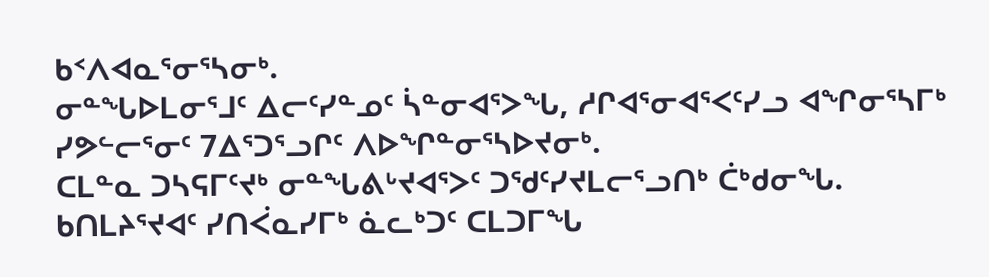ᑲᑉᐱᐊᓇᕐᓂᕐᓴᓂᒃ.
ᓂᓐᖓᐅᒪᓂᕐᒧᑦ ᐃᓕᑦᓯᓐᓄᑦ ᓵᓐᓂᐊᕐᐳᖓ, ᓱᒋᐊᕐᓂᐊᕐᐸᑦᓯᓗ ᐊᖏᓂᕐᓴᒥᒃ ᓯᕗᓪᓕᕐᓂᑦ 7ᐃᕐᑐᕐᓗᒋᑦ ᐱᐅᖏᓐᓂᕐᓴᐅᔪᓂᒃ.
ᑕᒪᓐᓇ ᑐᓴᕋᒥᑦᔪᒃ ᓂᓐᖓᕕᒡᔪᐊᕐᐳᑦ ᑐᖁᑦᓯᔪᒪᓕᕐᓗᑎᒃ ᑖᒃᑯᓂᖓ.
ᑲᑎᒪᔨᕐᔪᐊᑦ ᓯᑎᐹᓇᓯᒥᒃ ᓈᓚᒃᑐᑦ ᑕᒪᑐᒥᖓ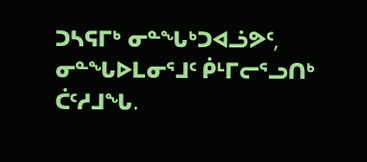ᑐᓴᕋᒥᒃ ᓂᓐᖓᒃᑐᐊᓘᕗᑦ, ᓂᓐᖓᐅᒪᓂᕐᒧᑦ ᑮᒻᒥᓕᕐᓗᑎᒃ ᑖᑦᓱᒧᖓ.